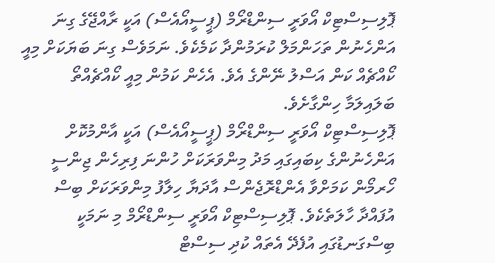ޕޮލިސިސްޓިކް އޯވަރީ ސިންޑްރޯމް (ޕީސީއޯއެސް) އަކީ ރާއްޖޭގެ ގިނަ އަންހެނުން ތަހަންމަލް ކުރަމުންދާ ކަމެކެވެ. ނަމަވެސް ގިނަ ބަޔަކަށް މިއީ ކޯއްޗެއް ކަން އަސްލު ނޭންގެ އެވެ. އެހެން ކަމުން މިއީ ކޯއްޗެއްތޯ ބަލައިލަމާ ހިންގާށެވެ.
ޕޮލިސިސްޓިކް އޯވަރީ ސިންޑްރޯމް (ޕީސީއޯއެސް) އަކީ އާންމުކޮށް
އަންހެނުންގެ ކިބައިގައި މަދު މިންވަރަކަށް ހުންނަ ފިރިހެން ޖިންސީ ހޯރމޯން ކަމަށްވާ އެންޑްރޮޖެންސް އާދަޔާ ހިލާފު މިންވަރަކަށް ބިސް އުފައްދާ ހާލަތެކެވެ. ޕޮލިސިސްޓިކް އޯވަރީ ސިންޑްރޯމް މި ނަމަކީ ބިސްގަނޑުގައި އުފެދޭ އެތައް ކުދި ސިސްޓް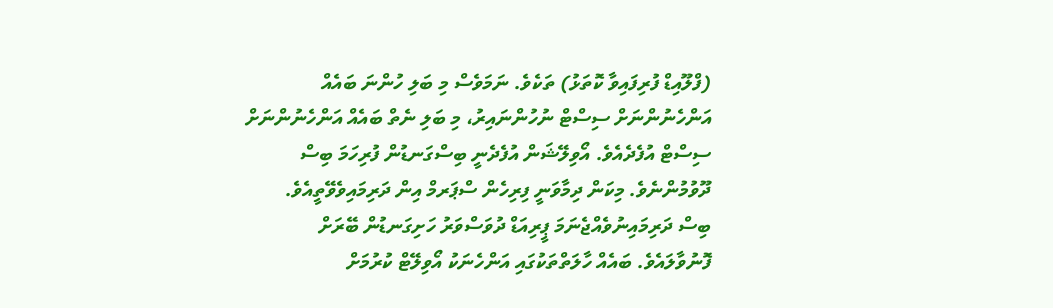(ފްލޫއިޑް ފުރިފައިވާ ކޮތަޅު) ތަކެވެ. ނަމަވެސް މި ބަލި ހުންނަ ބައެއް އަންހެނުންނަށް ސިސްޓް ނުހުންނައިރު، މި ބަލި ނެތް ބައެއް އަންހެނުންނަށް ސިސްޓް އުފެދެއެވެ. އޯވިލޭޝަން އުފެދެނީ ބިސްގަނޑުން ފުރިހަމަ ބިސް ދޫވުމުންނެވެ. މިކަން ދިމާވަނީ ފިރިހެން ސްޕަރމް އިން ދަރިމައިވެވޭތީއެވެ.
ބިސް ދަރިމައިނުވެއްޖެނަމަ ޕީރިއަޑް ދުވަސްވަރު ހަށިގަނޑުން ބޭރަށް ފޮނުވާލައެވެ. ބައެއް ހާލަތްތަކުގައި އަންހެނަކު އޯވިލޭޓް ކުރުމަށް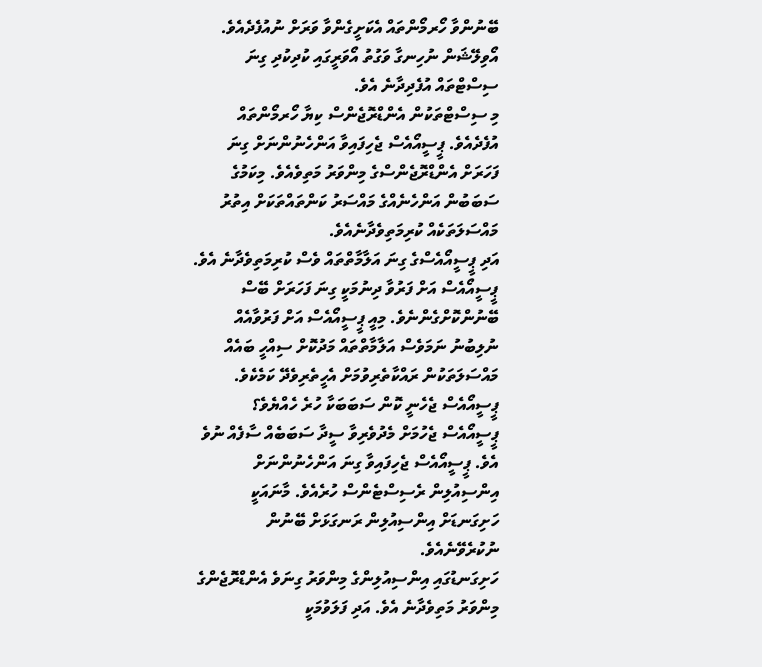ބޭނުންވާ ހޯރމޯންތައް އެކަށީގެންވާ ވަރަށް ނުއުފެދެއެވެ. އޯވިލޭޝަން ނުހިނގާ ވަގުތު އޯވަރީގައި ކުދިކުދި ގިނަ ސިސްޓްތައް އުފެދިދާނެ އެވެ.
މި ސިސްޓްތަކުން އެންޑްރޮޖެންސް ކިޔާ ހޯރމޯންތައް އުފެދެއެވެ. ޕީސީއޯއެސް ޖެހިފައިވާ އަންހެނުންނަށް ގިނަ ފަހަރަށް އެންޑްރޮޖެންސްގެ މިންވަރު މަތިވެއެވެ. މިކަމުގެ ސަބަބުން އަންހެނެއްގެ މައްސަރު ކަންތައްތަކަށް އިތުރު މައްސަލަތަކެއް ކުރިމަތިވެދާނެއެވެ.
އަދި ޕީސީއޯއެސްގެ ގިނަ އަލާމާތްތައް ވެސް ކުރިމަތިވެދާނެ އެވެ. ޕީސީއޯއެސް އަށް ފަރުވާ ދިނުމަކީ ގިނަ ފަހަރަށް ބޭސް ބޭނުންކޮށްގެންނެވެ. މިއީ ޕީސީއޯއެސް އަށް ފަރުވާއެއް ނުލިބުނު ނަމަވެސް އަލާމާތްތައް މަދުކޮށް ސިއްހީ ބައެއް މައްސަލަތަކުން ރައްކާތެރިވުމަށް އެހީތެރިވެދޭ ކަމެކެވެ.
ޕީސީއޯއެސް ޖެހެނީ ކޮން ސަބަބަކާ ހުރެ ހެއްޔެވެ؟
ޕީސީއޯއެސް ޖެހުމަށް މެދުވެރިވާ ސީދާ ސަބަބެއް ސާފެއް ނުވެ އެވެ. ޕީސީއޯއެސް ޖެހިފައިވާ ގިނަ އަންހެނުންނަށް އިންސިއުލިން ރެސިސްޓެންސް ހުރެއެވެ. މާނައަކީ ހަށިގަނޑަށް އިންސިއުލިން ރަނގަޅަށް ބޭނުން ނުކުރެވޭނެއެވެ.
ހަށިގަނޑުގައި އިންސިއުލިންގެ މިންވަރު ގިނަވެ އެންޑްރޮޖެންގެ މިންވަރު މަތިވެދާނެ އެވެ. އަދި ފަލަވުމަކީ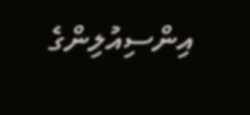އިންސިއުލިންގެ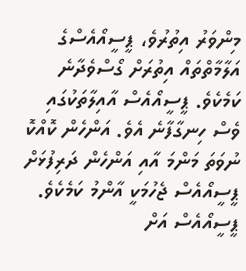މިންވަރު އިތުރުވެ، ޕީސީއޯއެސްގެ އަލާމާތްތައް އިތުރަށް ގޯސްވެދާނެ ކަމެކެވެ. ޕީސީއޯއެސް އާއިލާތަކުގައި ވެސް ހިނގާފާނެ އެވެ. އަންހެން ކޮއްކޮ ނުވަތަ މަންމަ އާއި އަންހެން ދަރިފުޅަށް ޕީސީއޯއެސް ޖެހުމަކީ އާންމު ކަމެކެވެ. ޕީސީއޯއެސް އަށް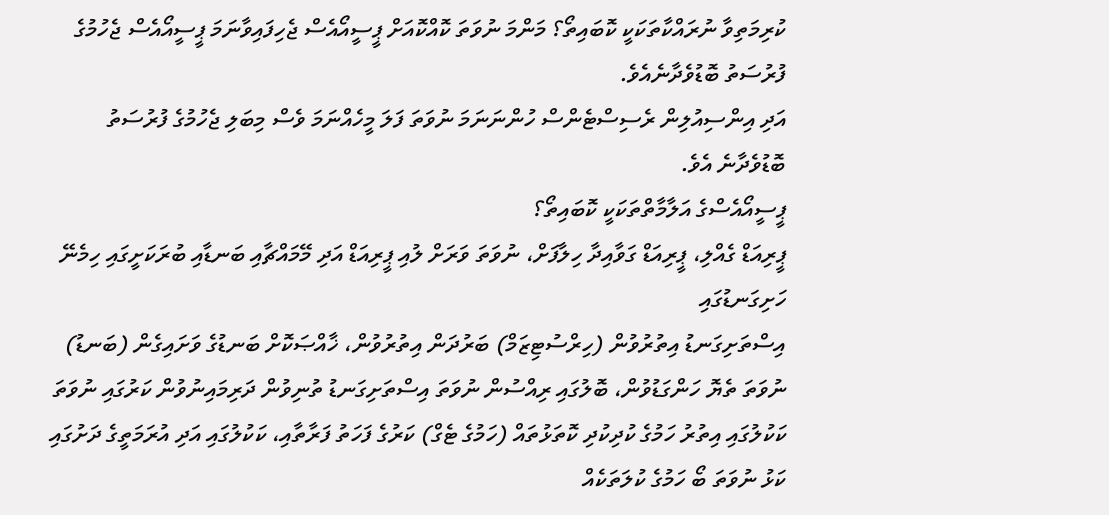ކުރިމަތިވާ ނުރައްކާތަކަކީ ކޮބައިތޯ؟ މަންމަ ނުވަތަ ކޮއްކޮއަށް ޕީސީއޯއެސް ޖެހިފައިވާނަމަ ޕީސީއޯއެސް ޖެހުމުގެ ފުރުސަތު ބޮޑުވެދާނެއެވެ.
އަދި އިންސިއުލިން ރެސިސްޓެންސް ހުންނަނަމަ ނުވަތަ ފަލަ މީހެއްނަމަ ވެސް މިބަލި ޖެހުމުގެ ފުރުސަތު ބޮޑުވެދާނެ އެވެ.
ޕީސީއޯއެސްގެ އަލާމާތްތަކަކީ ކޮބައިތޯ؟
ޕީރިއަޑް ގެއްލި، ޕީރިއަޑް ގަވާއިދާ ހިލާފަށް، ނުވަތަ ވަރަށް ލުއި ޕީރިއަޑް އަދި މޭމައްޗާއި ބަނޑާއި ބުރަކަށީގައި ހިމެނޭ ހަށިގަނޑުގައި
އިސްތަށިގަނޑު އިތުރުވުން (ހިރްސުޓިޒަމް) ބަރުދަން އިތުރުވުން، ޚާއްޞަކޮށް ބަނޑުގެ ވަށައިގެން (ބަނޑު) ނުވަތަ ތެޔޮ ހަންގަޑުވުން، ބޮލުގައި ރިއްސުން ނުވަތަ އިސްތަށިގަނޑު ތުނިވުން ދަރިމައިނުވުން ކަރުގައި ނުވަތަ ކަކުލުގައި އިތުރު ހަމުގެ ކުދިކުދި ކޮތަޅުތައް (ހަމުގެ ޓެގް) ކަރުގެ ފަހަތު ފަރާތާއި، ކަކުލުގައި އަދި އުރަމަތީގެ ދަށުގައި ކަޅު ނުވަތަ ބޯ ހަމުގެ ކުލަތަކެއް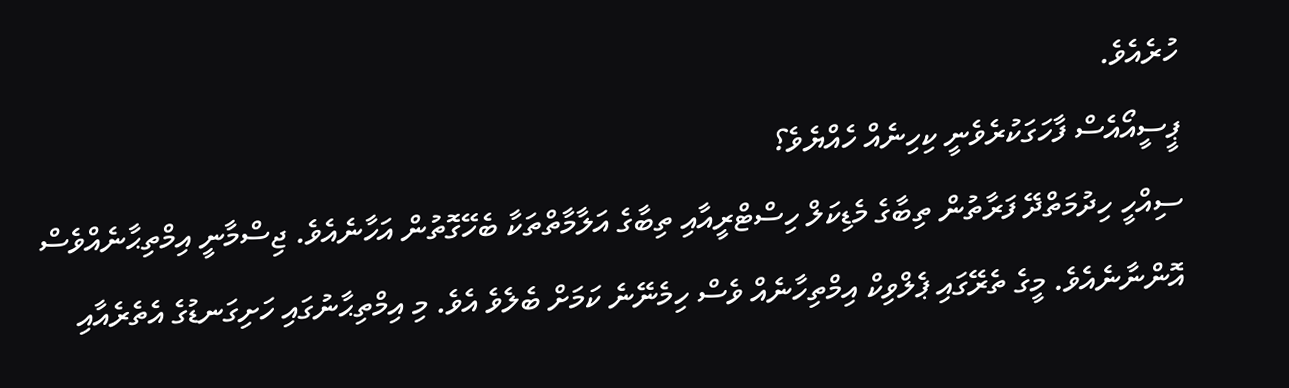ހުރެއެވެ.
ޕީސީއޯއެސް ފާހަގަކުރެވެނީ ކިހިނެއް ހެއްޔެވެ؟
ސިއްހީ ހިދުމަތްދޭ ފަރާތުން ތިބާގެ މެޑިކަލް ހިސްޓްރީއާއި ތިބާގެ އަލާމާތްތަކާ ބެހޭގޮތުން އަހާނެއެވެ. ޖިސްމާނީ އިމްތިޙާނެއްވެސް އޮންނާނެއެވެ. މީގެ ތެރޭގައި ޕެލްވިކް އިމްތިހާނެއް ވެސް ހިމެނޭނެ ކަމަށް ބެލެވެ އެވެ. މި އިމްތިޙާނުގައި ހަށިގަނޑުގެ އެތެރެއާއި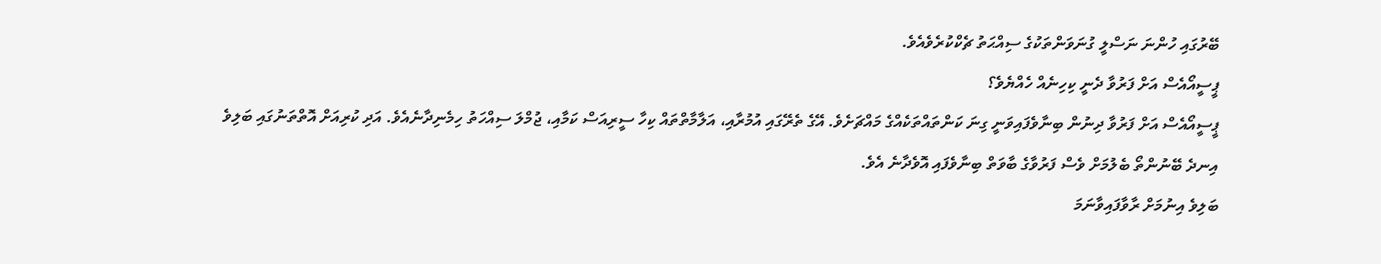ބޭރުގައި ހުންނަ ނަސްލީ ގުނަވަންތަކުގެ ސިއްޙަތު ޗެކްކުރެވެއެވެ.
ޕީސީއޯއެސް އަށް ފަރުވާ ދެނީ ކިހިނެއް ހެއްޔެވެ؟
ޕީސީއޯއެސް އަށް ފަރުވާ ދިނުން ބިނާވެފައިވަނީ ގިނަ ކަންތައްތަކެއްގެ މައްޗަށެވެ. އޭގެ ތެރޭގައި އުމުރާއި، އަލާމާތްތައް ކިހާ ސީރިއަސް ކަމާއި، ޖުމްލަ ސިއްހަތު ހިމެނިދާނެއެވެ. އަދި ކުރިއަށް އޮތްތަނުގައި ބަލިވެ އިނދެ ބޭނުންތޯ ބެލުމަށް ވެސް ފަރުވާގެ ބާވަތް ބިނާވެފައި އޮވެދާނެ އެވެ.
ބަލިވެ އިނުމަށް ރާވާފައިވާނަމަ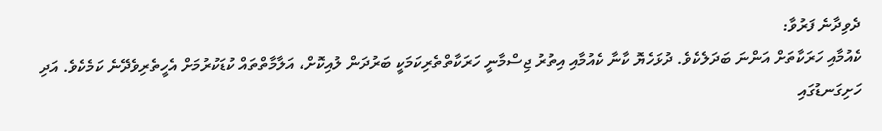ދެވިދާނެ ފަރުވާ:
ކެއުމާއި ހަރަކާތަށް އަންނަ ބަދަލެކެވެ. ދުޅަހެޔޮ ކާނާ ކެއުމާއި އިތުރު ޖިސްމާނީ ހަރަކާތްތެރިކަމަކީ ބަރުދަން ލުއިކޮށް، އަލާމާތްތައް ކުޑަކުރުމަށް އެހީތެރިވެދޭނެ ކަމެކެވެ. އަދި ހަށިގަނޑުގައި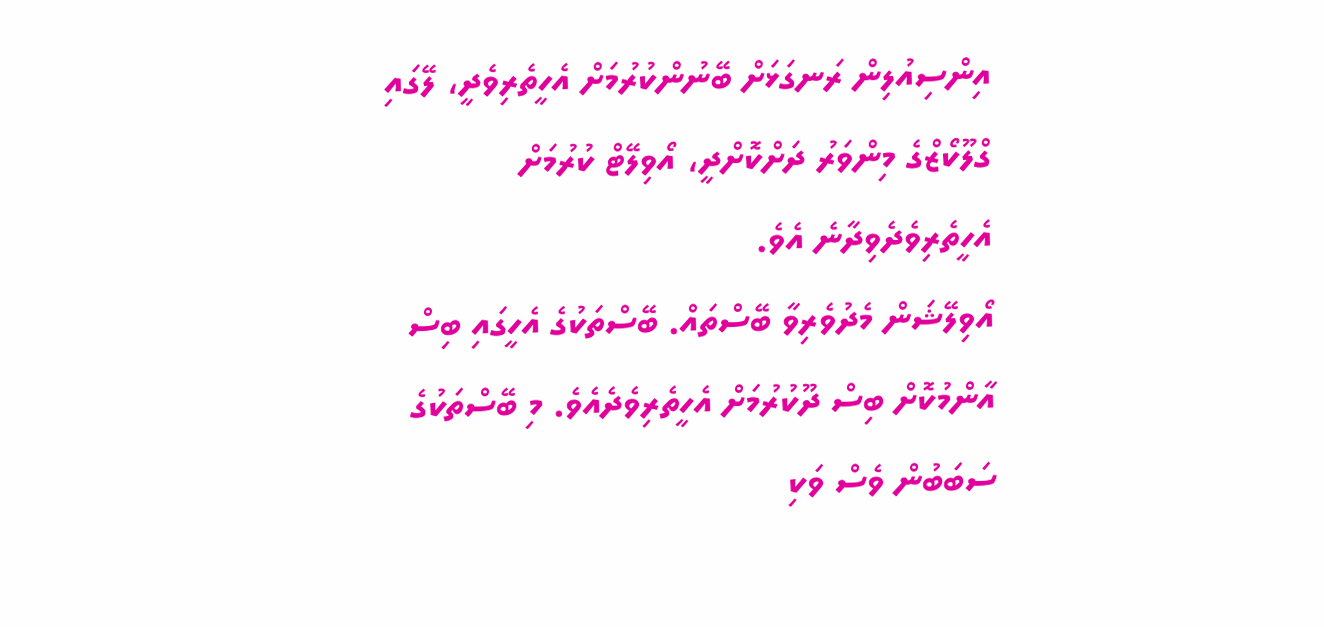އިންސިއުލިން ރަނގަޅަށް ބޭނުންކުރުމަށް އެހީތެރިވެދީ، ލޭގައި ގްލޫކޯޒްގެ މިންވަރު ދަށްކޮށްދީ، އޯވިލޭޓް ކުރުމަށް އެހީތެރިވެދެވިދާނެ އެވެ.
އޯވިލޭޝަން މެދުވެރިވާ ބޭސްތައް. ބޭސްތަކުގެ އެހީގައި ބިސް އާންމުކޮށް ބިސް ދޫކުރުމަށް އެހީތެރިވެދެއެވެ. މި ބޭސްތަކުގެ ސަބަބުން ވެސް ވަކި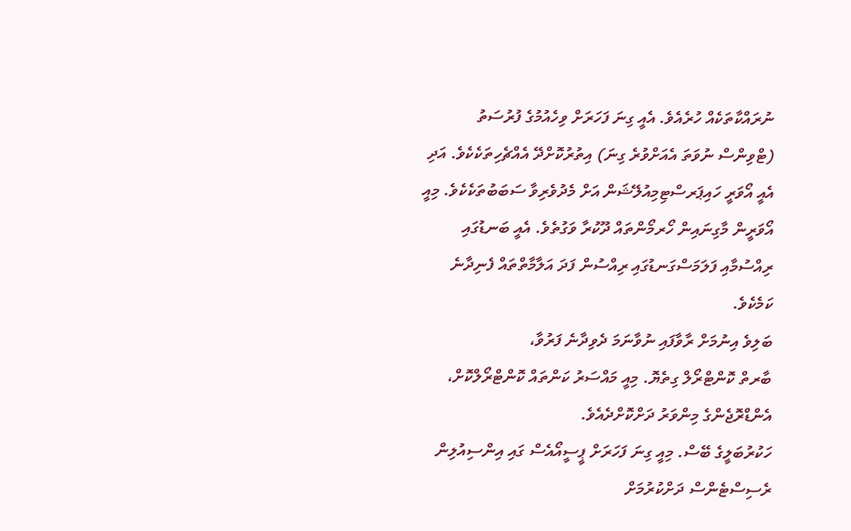ނުރައްކާތަކެއް ހުރެއެވެ. އެއީ ގިނަ ފަހަރަށް ވިހެއުމުގެ ފުރުސަތު (ޓްވިންސް ނުވަތަ އެއަށްވުރެ ގިނަ) އިތުރުކޮށްދޭ އެއްޗެހިތަކެކެވެ. އަދި އެއީ އޯވަރީ ހައިޕަރސްޓިމިއުލޭޝަން އަށް މެދުވެރިވާ ސަބަބުތަކެކެވެ. މިއީ އޯވަރީން މާގިނައިން ހޯރމޯންތައް ދޫކުރާ ވަގުތެވެ. އެއީ ބަނޑުގައި ރިއްސުމާއި ފަލަމަސްގަނޑުގައި ރިއްސުން ފަދަ އަލާމާތްތައް ފެނިދާނެ ކަމެކެވެ.
ބަލިވެ އިނުމަށް ރާވާފައި ނުވާނަމަ ދެވިދާނެ ފަރުވާ،
ބާރތް ކޮންޓްރޯލް ގިތެޔޮ. މިއީ މައްސަރު ކަންތައް ކޮންޓްރޯލްކޮށް، އެންޑްރޮޖެންގެ މިންވަރު ދަށްކޮށްދެއެވެ.
ހަކުރުބަލީގެ ބޭސް. މިއީ ގިނަ ފަހަރަށް ޕީސީއޯއެސް ގައި އިންސިއުލިން ރެސިސްޓެންސް ދަށްކުރުމަށް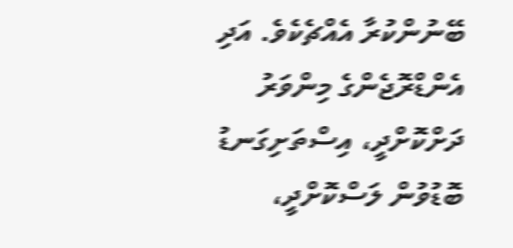ބޭނުންކުރާ އެއްޗެކެވެ. އަދި އެންޑްރޮޖެންގެ މިންވަރު ދަށްކޮށްދީ، އިސްތަށިގަނޑު ބޮޑުވުން ލަސްކޮށްދީ،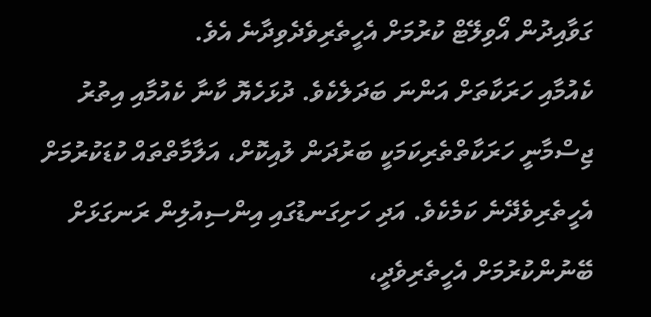ގަވާއިދުން އޯވިލޭޓް ކުރުމަށް އެހީތެރިވެދެވިދާނެ އެވެ.
ކެއުމާއި ހަރަކާތަށް އަންނަ ބަދަލެކެވެ. ދުޅަހެޔޮ ކާނާ ކެއުމާއި އިތުރު ޖިސްމާނީ ހަރަކާތްތެރިކަމަކީ ބަރުދަން ލުއިކޮށް، އަލާމާތްތައް ކުޑަކުރުމަށް އެހީތެރިވެދޭނެ ކަމެކެވެ. އަދި ހަށިގަނޑުގައި އިންސިއުލިން ރަނގަޅަށް ބޭނުންކުރުމަށް އެހީތެރިވެދީ،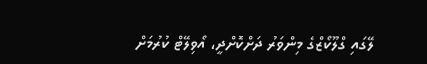ލޭގައި ގްލޫކޯޒްގެ މިންވަރު ދަށްކޮށްދީ، އޯވިލޭޓް ކުރުމަށް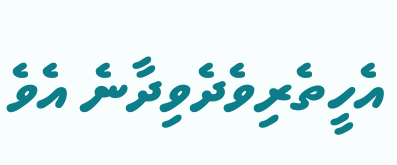އެހީތެރިވެދެވިދާނެ އެވެ